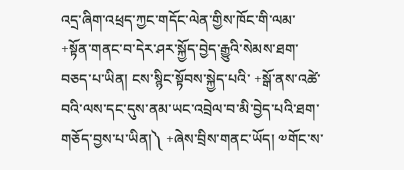འདྲ་ཞིག་འཕྲད་ཀྱང་གདོང་ལེན་གྱིས་ཁོང་གི་ལམ་ +སྟོན་གནང་བ་དེར་ཤར་སྐྱོད་བྱེད་རྒྱུའི་སེམས་ཐག་བཅད་པ་ཡིན། ངས་སྙིང་སྟོབས་སྐྱེད་པའི་ +སྒོ་ནས་འཚེ་བའི་ལས་དང་དུས་ནམ་ཡང་འབྲེལ་བ་མི་བྱེད་པའི་ཐག་གཅོད་བྱས་པ་ཡིན།༽ +ཞེས་བྲིས་གནང་ཡོད། ༧གོང་ས་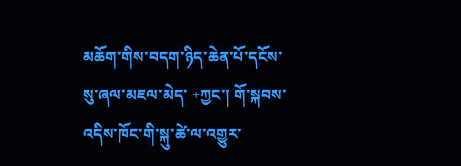མཆོག་གིས་བདག་ཉིད་ཆེན་པོ་དངོས་སུ་ཞལ་མཇལ་མེད་ +ཀྱང་། གོ་སྐབས་འདིས་ཁོང་གི་སྐུ་ཚེ་ལ་འགྱུར་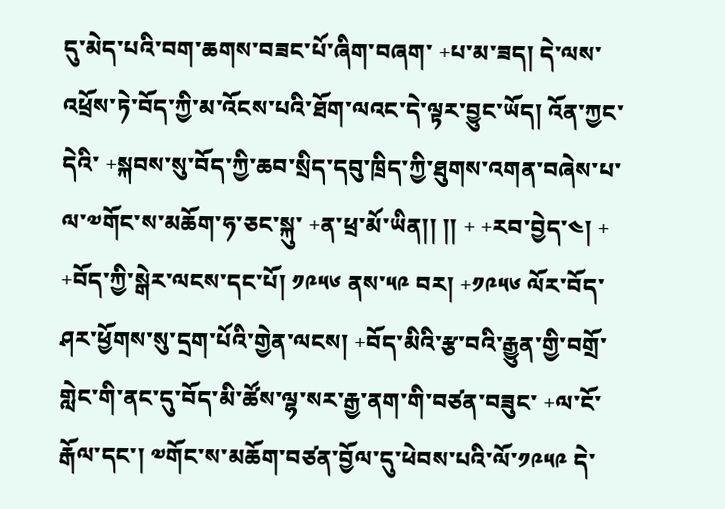དུ་མེད་པའི་བག་ཆགས་བཟང་པོ་ཞིག་བཞག་ +པ་མ་ཟད། དེ་ལས་འཕྲོས་ཏེ་བོད་ཀྱི་མ་འོངས་པའི་ཐོག་ལའང་དེ་ལྟར་བྱུང་ཡོད། འོན་ཀྱང་དེའི་ +སྐབས་སུ་བོད་ཀྱི་ཆབ་སྲིད་དབུ་ཁྲིད་ཀྱི་ཐུགས་འགན་བཞེས་པ་ལ་༧གོང་ས་མཆོག་ཧ་ཅང་སྐུ་ +ན་ཕྲ་མོ་ཡིན།། །། + +རབ་བྱེད་༤། + +བོད་ཀྱི་སྒེར་ལངས་དང་པོ། ༡༩༥༦ ནས་༥༩ བར། +༡༩༥༦ ལོར་བོད་ཤར་ཕྱོགས་སུ་དྲག་པོའི་གྱེན་ལངས། +བོད་མིའི་རྩ་བའི་རྒྱུན་གྱི་བགྲོ་གླེང་གི་ནང་དུ་བོད་མི་ཚོས་ལྷ་སར་རྒྱ་ནག་གི་བཙན་བཟུང་ +ལ་ངོ་རྒོལ་དང་། ༧གོང་ས་མཆོག་བཙན་བྱོལ་དུ་ཕེབས་པའི་ལོ་༡༩༥༩ དེ་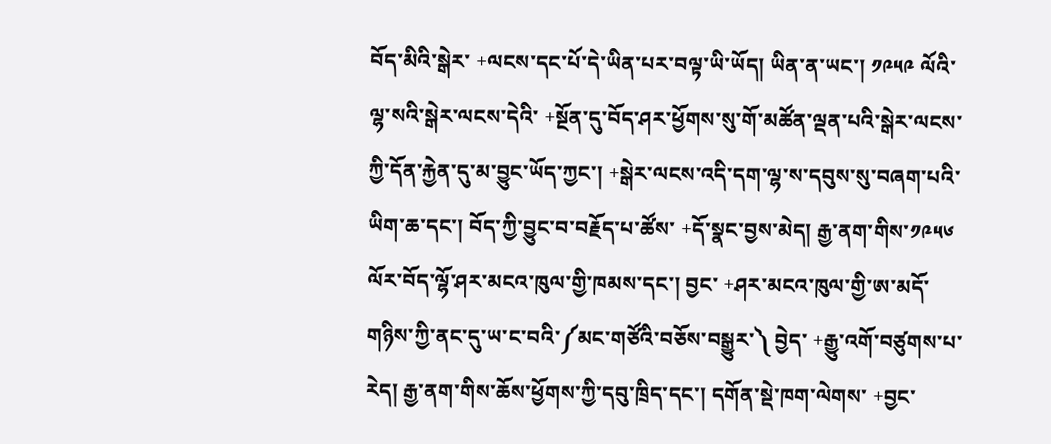བོད་མིའི་སྒེར་ +ལངས་དང་པོ་དེ་ཡིན་པར་བལྟ་ཡི་ཡོད། ཡིན་ན་ཡང་། ༡༩༥༩ ལོའི་ལྷ་སའི་སྒེར་ལངས་དེའི་ +སྔོན་དུ་བོད་ཤར་ཕྱོགས་སུ་གོ་མཚོན་ལྡན་པའི་སྒེར་ལངས་ཀྱི་དོན་རྐྱེན་དུ་མ་བྱུང་ཡོད་ཀྱང་། +སྒེར་ལངས་འདི་དག་ལྷ་ས་དབུས་སུ་བཞག་པའི་ཡིག་ཆ་དང་། བོད་ཀྱི་བྱུང་བ་བརྗོད་པ་ཚོས་ +དོ་སྣང་བྱས་མེད། རྒྱ་ནག་གིས་༡༩༥༦ ལོར་བོད་ལྷོ་ཤར་མངའ་ཁུལ་གྱི་ཁམས་དང་། བྱང་ +ཤར་མངའ་ཁུལ་གྱི་ཨ་མདོ་གཉིས་ཀྱི་ནང་དུ་ཡ་ང་བའི་༼མང་གཙོའི་བཅོས་བསྒྱུར་༽ བྱེད་ +རྒྱུ་འགོ་བཙུགས་པ་རེད། རྒྱ་ནག་གིས་ཆོས་ཕྱོགས་ཀྱི་དབུ་ཁྲིད་དང་། དགོན་སྡེ་ཁག་ལེགས་ +བྱང་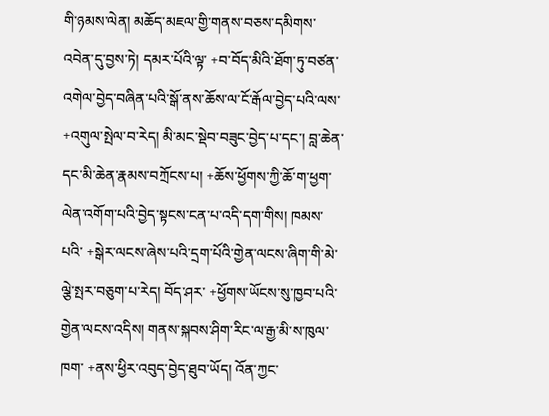གི་ཉམས་ལེན། མཆོད་མཇལ་གྱི་གནས་བཅས་དམིགས་འབེན་དུ་བྱས་ཏེ། དམར་པོའི་ལྟ་ +བ་བོད་མིའི་ཐོག་ཏུ་བཙན་འགེལ་བྱེད་བཞིན་པའི་སྒོ་ནས་ཆོས་ལ་ངོ་རྒོལ་བྱེད་པའི་ལས་ +འགུལ་སྤེལ་བ་རེད། མི་མང་སྡེབ་བཟུང་བྱེད་པ་དང་། བླ་ཆེན་དང་མི་ཆེན་རྣམས་བཀྲོངས་པ། +ཆོས་ཕྱོགས་ཀྱི་ཆོ་ག་ཕྱག་ལེན་འགོག་པའི་བྱེད་སྟངས་ངན་པ་འདི་དག་གིས། ཁམས་པའི་ +སྒེར་ལངས་ཞེས་པའི་དྲག་པོའི་གྱེན་ལངས་ཞིག་གི་མེ་ལྕེ་སྤར་བཅུག་པ་རེད། བོད་ཤར་ +ཕྱོགས་ཡོངས་སུ་ཁྱབ་པའི་གྱེན་ལངས་འདིས། གནས་སྐབས་ཤིག་རིང་ལ་རྒྱ་མི་ས་ཁུལ་ཁག་ +ནས་ཕྱིར་འབུད་བྱེད་ཐུབ་ཡོད། འོན་ཀྱང་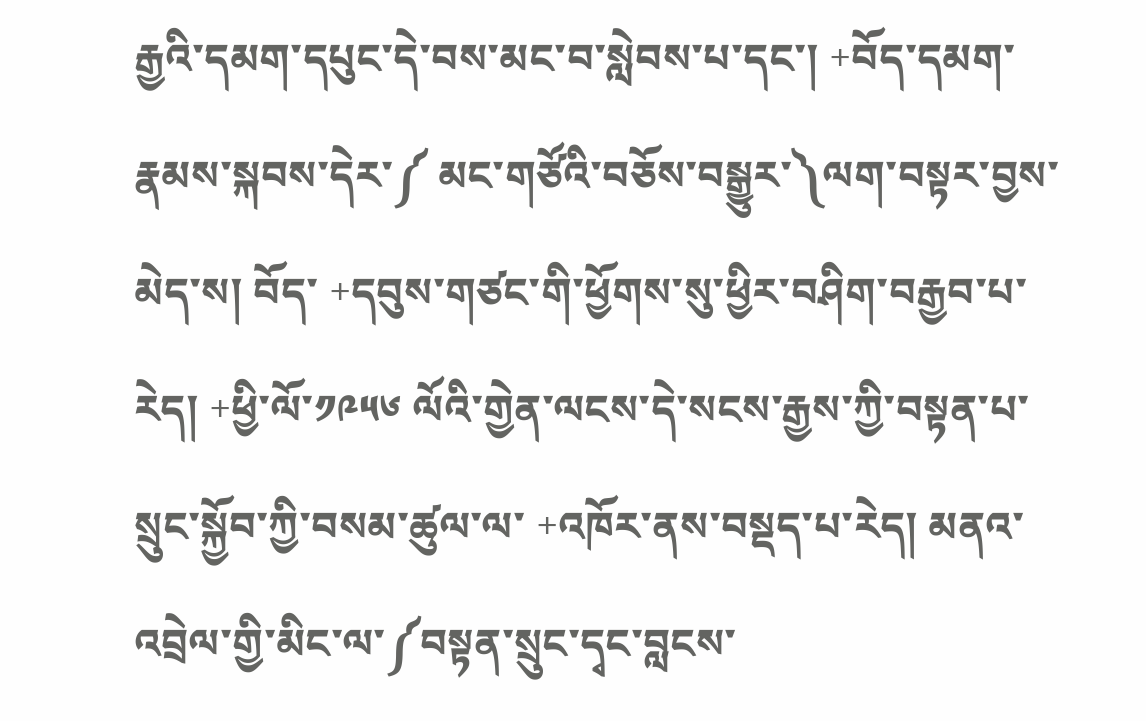རྒྱའི་དམག་དཔུང་དེ་བས་མང་བ་སླེབས་པ་དང་། +བོད་དམག་རྣམས་སྐབས་དེར་༼ མང་གཙོའི་བཅོས་བསྒྱུར་༽ལག་བསྟར་བྱས་མེད་ས། བོད་ +དབུས་གཙང་གི་ཕྱོགས་སུ་ཕྱིར་བཤིག་བརྒྱབ་པ་རེད། +ཕྱི་ལོ་༡༩༥༦ ལོའི་གྱེན་ལངས་དེ་སངས་རྒྱས་ཀྱི་བསྟན་པ་སྲུང་སྐྱོབ་ཀྱི་བསམ་ཚུལ་ལ་ +འཁོར་ནས་བསྡད་པ་རེད། མནའ་འབྲེལ་གྱི་མིང་ལ་༼བསྟན་སྲུང་དྭང་བླངས་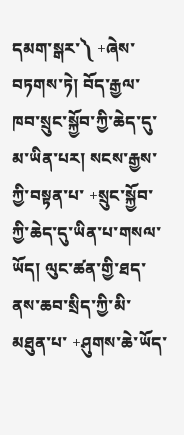དམག་སྒར་༽ +ཞེས་བཏགས་ཏེ། བོད་རྒྱལ་ཁབ་སྲུང་སྐྱོབ་ཀྱི་ཆེད་དུ་མ་ཡིན་པར། སངས་རྒྱས་ཀྱི་བསྟན་པ་ +སྲུང་སྐྱོབ་ཀྱི་ཆེད་དུ་ཡིན་པ་གསལ་ཡོད། ལུང་ཚན་གྱི་ཐད་ནས་ཆབ་སྲིད་ཀྱི་མི་མཐུན་པ་ +ཤུགས་ཆེ་ཡོད་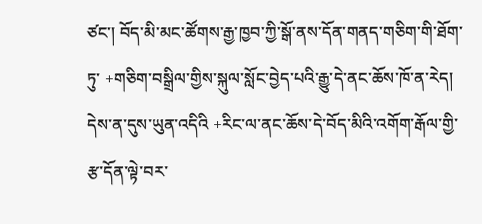ཙང་། བོད་མི་མང་ཚོགས་རྒྱ་ཁྱབ་ཀྱི་སྒོ་ནས་དོན་གནད་གཅིག་གི་ཐོག་ཏུ་ +གཅིག་བསྒྲིལ་གྱིས་སྐུལ་སློང་བྱེད་པའི་རྒྱུ་དེ་ནང་ཆོས་ཁོ་ན་རེད། དེས་ན་དུས་ཡུན་འདིའི +རིང་ལ་ནང་ཆོས་དེ་བོད་མིའི་འགོག་རྒོལ་གྱི་རྩ་དོན་ལྟེ་བར་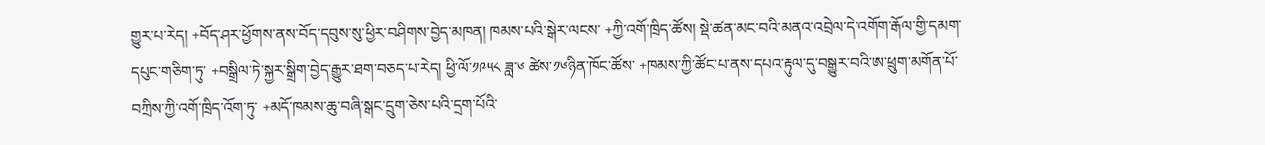གྱུར་པ་རེད། +བོད་ཤར་ཕྱོགས་ནས་བོད་དབུས་སུ་ཕྱིར་བཤིགས་བྱེད་མཁན། ཁམས་པའི་སྒེར་ལངས་ +ཀྱི་འགོ་ཁྲིད་ཚོས། སྡེ་ཚན་མང་བའི་མནའ་འབྲེལ་དེ་འགོག་རྒོལ་གྱི་དམག་དཔུང་གཅིག་ཏུ་ +བསྒྲིལ་ཏེ་སྐྱར་སྒྲིག་བྱེད་རྒྱུར་ཐག་བཅད་པ་རེད། ཕྱི་ལོ་༡༩༥༨ ཟླ་༦ ཚེས་༡༦ཉིན་ཁོང་ཚོས་ +ཁམས་ཀྱི་ཚོང་པ་ནས་དཔའ་རྟུལ་དུ་བསྒྱུར་བའི་ཨ་ཕྲུག་མགོན་པོ་བཀྲིས་ཀྱི་འགོ་ཁྲིད་འོག་ཏུ་ +མདོ་ཁམས་ཆུ་བཞི་སྒང་དྲུག་ཅེས་པའི་དྲག་པོའི་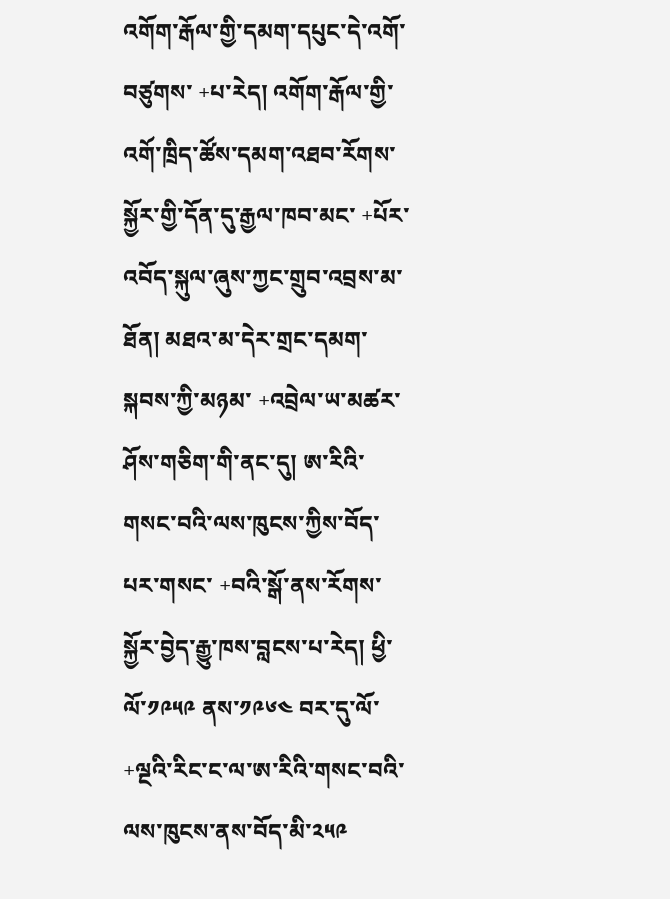འགོག་རྒོལ་གྱི་དམག་དཔུང་དེ་འགོ་བཙུགས་ +པ་རེད། འགོག་རྒོལ་གྱི་འགོ་ཁྲིད་ཚོས་དམག་འཐབ་རོགས་སྐྱོར་གྱི་དོན་དུ་རྒྱལ་ཁབ་མང་ +པོར་འབོད་སྐུལ་ཞུས་ཀྱང་གྲུབ་འབྲས་མ་ཐོན། མཐའ་མ་དེར་གྲང་དམག་སྐབས་ཀྱི་མཉམ་ +འབྲེལ་ཡ་མཚར་ཤོས་གཅིག་གི་ནང་དུ། ཨ་རིའི་གསང་བའི་ལས་ཁུངས་ཀྱིས་བོད་པར་གསང་ +བའི་སྒོ་ནས་རོགས་སྐྱོར་བྱེད་རྒྱུ་ཁས་བླངས་པ་རེད། ཕྱི་ལོ་༡༩༥༩ ནས་༡༩༦༤ བར་དུ་ལོ་ +ལྔའི་རིང་ང་ལ་ཨ་རིའི་གསང་བའི་ལས་ཁུངས་ནས་བོད་མི་༢༥༩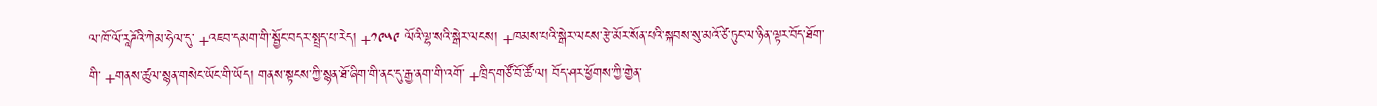ལ་ཁོ་ལོ་རཱཌོའི་ཀེམ་ཧེལ་དུ་ +འཇབ་དམག་གི་སྦྱོང་བདར་སྤྲད་པ་རེད། +༡༩༥༩ ལོའི་ལྷ་སའི་སྒེར་ལངས། +ཁམས་པའི་སྒེར་ལངས་རྩེ་མོར་སོན་པའི་སྐབས་སུ་མའོ་ཙེ་ཏུང་ལ་ཉིན་ལྟར་བོད་ཐོག་གི་ +གནས་ཚུལ་སྙན་གསེང་ཡོང་གི་ཡོད། གནས་སྟངས་ཀྱི་སྙན་ཐོ་ཞིག་གི་ནང་དུ་རྒྱ་ནག་གི་འགོ་ +ཁྲིད་གཙོ་བོ་ཚོ་ལ། བོད་ཤར་ཕྱོགས་ཀྱི་གྱེན་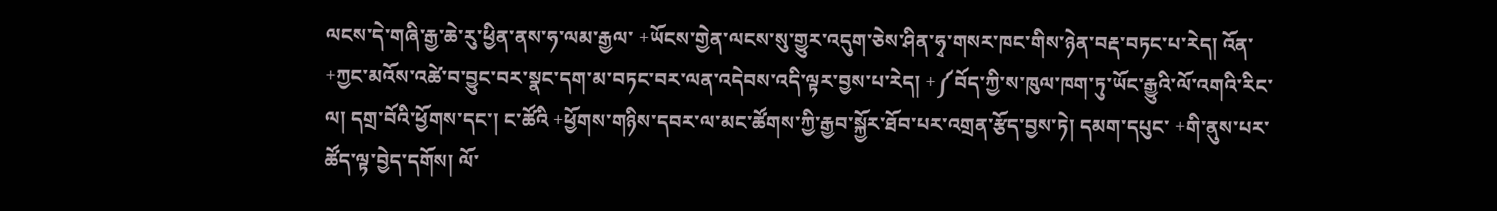ལངས་དེ་གཞི་རྒྱ་ཆེ་རུ་ཕྱིན་ནས་ཧ་ལམ་རྒྱལ་ +ཡོངས་གྱེན་ལངས་སུ་གྱུར་འདུག་ཅེས་ཤིན་ཧྭ་གསར་ཁང་གིས་ཉེན་བརྡ་བཏང་པ་རེད། འོན་ +ཀྱང་མའོས་འཚེ་བ་བྱུང་བར་སྣང་དག་མ་བཏང་བར་ལན་འདེབས་འདི་ལྟར་བྱས་པ་རེད། +༼བོད་ཀྱི་ས་ཁུལ་ཁག་ཏུ་ཡོང་རྒྱུའི་ལོ་འགའི་རིང་ལ། དགྲ་བོའི་ཕྱོགས་དང་། ང་ཚོའི +ཕྱོགས་གཉིས་དབར་ལ་མང་ཚོགས་ཀྱི་རྒྱབ་སྐྱོར་ཐོབ་པར་འགྲན་རྩོད་བྱས་ཏེ། དམག་དཔུང་ +གི་ནུས་པར་ཚོད་ལྟ་བྱེད་དགོས། ལོ་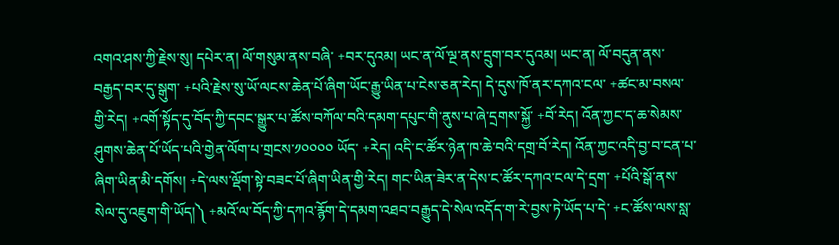འགའ་ཤས་ཀྱི་རྗེས་སུ། དཔེར་ན། ལོ་གསུམ་ནས་བཞི་ +བར་དུའམ། ཡང་ན་ལོ་ལྔ་ནས་དྲུག་བར་དུའམ། ཡང་ན། ལོ་བདུན་ནས་བརྒྱད་བར་དུ་སྒུག་ +པའི་རྗེས་སུ་ཡོ་ལངས་ཆེན་པོ་ཞིག་ཡོང་རྒྱུ་ཡིན་པ་ངེས་ཅན་རེད། དེ་དུས་ཁོ་ནར་དཀའ་ངལ་ +ཚང་མ་བསལ་གྱི་རེད། +འགོ་སྟོད་དུ་བོད་ཀྱི་དབང་སྒྱུར་པ་ཚོས་བཀོལ་བའི་དམག་དཔུང་གི་ནུས་པ་ཞེ་དྲགས་སྐྱོ་ +བོ་རེད། འོན་ཀྱང་ད་ཆ་སེམས་ཤུགས་ཆེན་པོ་ཡོད་པའི་གྱེན་ལོག་པ་གྲངས་༡༠༠༠༠ ཡོད་ +རེད། འདི་ང་ཚོར་ཉེན་ཁ་ཆེ་བའི་དགྲ་བོ་རེད། འོན་ཀྱང་འདི་བྱ་བ་ངན་པ་ཞིག་ཡིན་མི་དགོས། +དེ་ལས་ལྡོག་སྟེ་བཟང་པོ་ཞིག་ཡིན་གྱི་རེད། གང་ཡིན་ཟེར་ན་དེས་ང་ཚོར་དཀའ་ངལ་དེ་དྲག་ +པོའི་སྒོ་ནས་སེལ་དུ་འཇུག་གི་ཡོད།༽ +མའོ་ལ་བོད་ཀྱི་དཀའ་རྙོག་དེ་དམག་འཐབ་བརྒྱུད་དེ་སེལ་འདོད་ག་རེ་བྱས་ཏེ་ཡོད་པ་དེ་ +ང་ཚོས་ལས་སླ་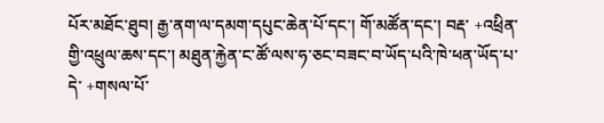པོར་མཐོང་ཐུབ། རྒྱ་ནག་ལ་དམག་དཔུང་ཆེན་པོ་དང་། གོ་མཚོན་དང་། བརྡ་ +འཕྲིན་གྱི་འཕྲུལ་ཆས་དང་། མཐུན་རྐྱེན་ང་ཚོ་ལས་ཧ་ཅང་བཟང་བ་ཡོད་པའི་ཁེ་ཕན་ཡོད་པ་དེ་ +གསལ་པོ་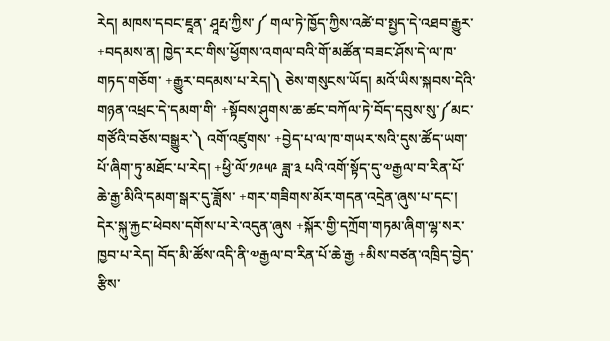རེད། མཁས་དབང་ཇཱན་ ཤཱརྤ་ཀྱིས་༼ གལ་ཏེ་ཁྱོད་ཀྱིས་འཚེ་བ་སྤྱད་དེ་འཐབ་རྒྱུར་ +བདམས་ན། ཁྱེད་རང་གིས་ཕྱོགས་འགལ་བའི་གོ་མཚོན་བཟང་ཤོས་དེ་ལ་ཁ་གཏད་གཅོག་ +རྒྱུར་བདམས་པ་རེད།༽ ཅེས་གསུངས་ཡོད། མའོ་ཡིས་སྐབས་དེའི་གཉན་འཕྲང་དེ་དམག་གི་ +སྟོབས་ཤུགས་ཆ་ཚང་བཀོལ་ཏེ་བོད་དབུས་སུ་༼མང་གཙོའི་བཅོས་བསྒྱུར་༽ འགོ་འཛུགས་ +བྱེད་པ་ལ་ཁ་གཡར་སའི་དུས་ཚོད་ཡག་པོ་ཞིག་ཏུ་མཐོང་པ་རེད། +ཕྱི་ལོ་༡༩༥༩ ཟླ་༣ པའི་འགོ་སྟོད་དུ་༧རྒྱལ་བ་རིན་པོ་ཆེ་རྒྱ་མིའི་དམག་སྒར་དུ་ཟློས་ +གར་གཟིགས་མོར་གདན་འདྲེན་ཞུས་པ་དང་། དེར་སྐུ་རྐྱང་ཕེབས་དགོས་པ་རེ་འདུན་ཞུས +སྐོར་གྱི་དཀྲོག་གཏམ་ཞིག་ལྷ་སར་ཁྱབ་པ་རེད། བོད་མི་ཚོས་འདི་ནི་༧རྒྱལ་བ་རིན་པོ་ཆེ་རྒྱ +མིས་བཙན་འཁྲིད་བྱེད་རྩིས་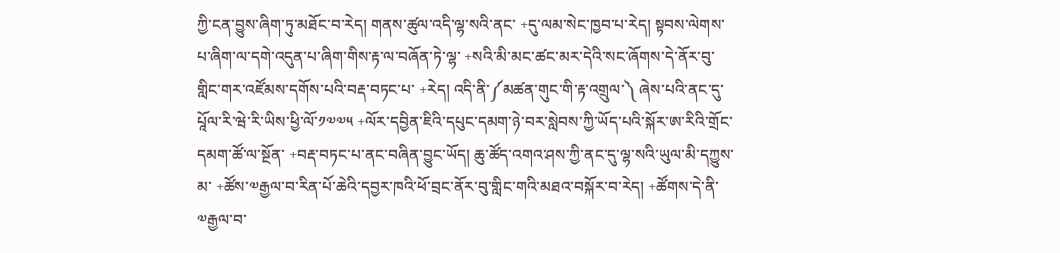ཀྱི་ངན་བྱུས་ཞིག་ཏུ་མཐོང་བ་རེད། གནས་ཚུལ་འདི་ལྷ་སའི་ནང་ +དུ་ལམ་སེང་ཁྱབ་པ་རེད། སྟབས་ལེགས་པ་ཞིག་ལ་དགེ་འདུན་པ་ཞིག་གིས་རྟ་ལ་བཞོན་ཏེ་ལྷ་ +སའི་མི་མང་ཚང་མར་དེའི་སང་ཞོགས་དེ་ནོར་བུ་གླིང་གར་འཛོམས་དགོས་པའི་བརྡ་བཏང་པ་ +རེད། འདི་ནི་༼མཚན་གུང་གི་རྟ་འགྲུལ་༽ ཞེས་པའི་ནང་དུ་པཱོལ་རི་ཝེ་རི་ཡིས་ཕྱི་ལོ་༡༧༧༥ +ལོར་དབྱིན་ཇིའི་དཔུང་དམག་ཉེ་བར་སླེབས་ཀྱི་ཡོད་པའི་སྐོར་ཨ་རིའི་གྲོང་དམག་ཚོ་ལ་སྔོན་ +བརྡ་བཏང་པ་ནང་བཞིན་བྱུང་ཡོད། ཆུ་ཚོད་འགའ་ཤས་ཀྱི་ནང་དུ་ལྷ་སའི་ཡུལ་མི་དཀྱུས་མ་ +ཚོས་༧རྒྱལ་བ་རིན་པོ་ཆེའི་དབྱར་ཁའི་ཕོ་བྲང་ནོར་བུ་གླིང་གའི་མཐའ་བསྐོར་བ་རེད། +ཚོགས་དེ་ནི་༧རྒྱལ་བ་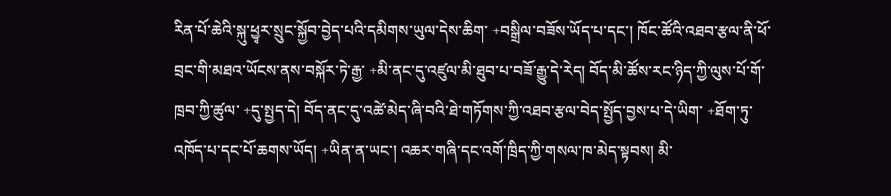རིན་པོ་ཆེའི་སྐུ་ཕྱྭར་སྲུང་སྐྱོབ་བྱེད་པའི་དམིགས་ཡུལ་དེས་ཆིག་ +བསྒྲིལ་བཟོས་ཡོད་པ་དང་། ཁོང་ཚོའི་འཐབ་རྩལ་ནི་ཕོ་བྲང་གི་མཐའ་ཡོངས་ནས་བསྐོར་ཏེ་རྒྱ་ +མི་ནང་དུ་འཛུལ་མི་ཐུབ་པ་བཟོ་རྒྱུ་དེ་རེད། བོད་མི་ཚོས་རང་ཉིད་ཀྱི་ལུས་པོ་གོ་ཁྲབ་ཀྱི་ཚུལ་ +དུ་སྤྱད་དེ། བོད་ནང་དུ་འཚེ་མེད་ཞི་བའི་ཐེ་གཏོགས་ཀྱི་འཐབ་རྩལ་བེད་སྤྱོད་བྱས་པ་དེ་ཡིག་ +ཐོག་ཏུ་འཁོད་པ་དང་པོ་ཆགས་ཡོད། +ཡིན་ན་ཡང་། འཆར་གཞི་དང་འགོ་ཁྲིད་ཀྱི་གསལ་ཁ་མེད་སྟབས། མི་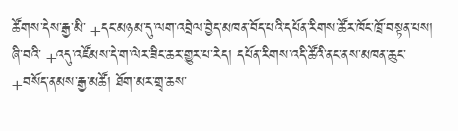ཚོགས་དེས་རྒྱ་མི་ +དང་མཉམ་དུ་ལག་འབྲེལ་བྱེད་མཁན་བོད་པའི་དཔོན་རིགས་ཚོར་ཁོང་ཁྲོ་བསྟན་པས། ཞི་བའི་ +འདུ་འཛོམས་དེ་ག་ལེར་ཟིང་ཆར་གྱུར་པ་རེད། དཔོན་རིགས་འདི་ཚོའི་ནང་ནས་མཁན་ཆུང་ +བསོད་ནམས་རྒྱ་མཚོ། ཐོག་མར་གྲྭ་ཆས་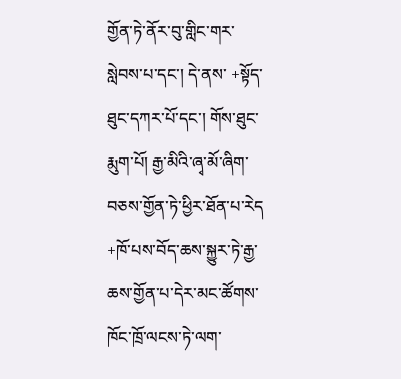གྱོན་ཏེ་ནོར་བུ་གླིང་གར་སླེབས་པ་དང་། དེ་ནས་ +སྟོད་ཐུང་དཀར་པོ་དང་། གོས་ཐུང་རྨུག་པོ། རྒྱ་མིའི་ཞྭ་མོ་ཞིག་བཅས་གྱོན་ཏེ་ཕྱིར་ཐོན་པ་རེད +ཁོ་པས་བོད་ཆས་སྐྱུར་ཏེ་རྒྱ་ཆས་གྱོན་པ་དེར་མང་ཚོགས་ཁོང་ཁྲོ་ལངས་ཏེ་ལག་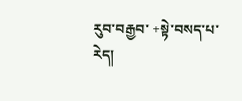རུབ་བརྒྱབ་ +སྟེ་བསད་པ་རེད།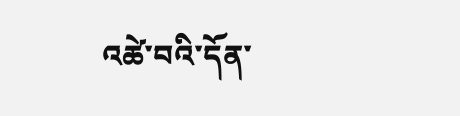འཚེ་བའི་དོན་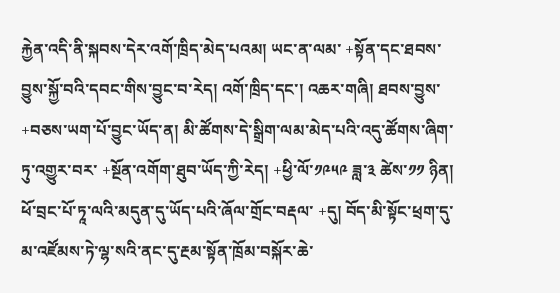རྐྱེན་འདི་ནི་སྐབས་དེར་འགོ་ཁྲིད་མེད་པའམ། ཡང་ན་ལམ་ +སྟོན་དང་ཐབས་བྱུས་སྐྱོ་བའི་དབང་གིས་བྱུང་བ་རེད། འགོ་ཁྲིད་དང་། འཆར་གཞི། ཐབས་བྱུས་ +བཅས་ཡག་པོ་བྱུང་ཡོད་ན། མི་ཚོགས་དེ་སྒྲིག་ལམ་མེད་པའི་འདུ་ཚོགས་ཞིག་ཏུ་འགྱུར་བར་ +སྔོན་འགོག་ཐུབ་ཡོད་ཀྱི་རེད། +ཕྱི་ལོ་༡༩༥༩ ཟླ་༣ ཚེས་༡༡ ཉིན། ཕོ་བྲང་པོ་ཏཱ་ལའི་མདུན་དུ་ཡོད་པའི་ཞོལ་གྲོང་བརྡལ་ +དུ། བོད་མི་སྟོང་ཕྲག་དུ་མ་འཛོམས་ཏེ་ལྷ་སའི་ནང་དུ་རྔམ་སྟོན་ཁྲོམ་བསྐོར་ཆེ་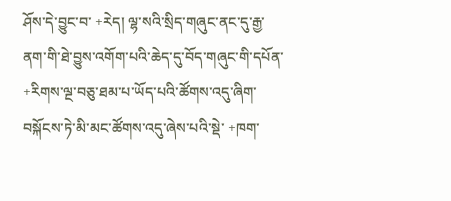ཤོས་དེ་བྱུང་བ་ +རེད། ལྷ་སའི་སྲིད་གཞུང་ནང་དུ་རྒྱ་ནག་གི་ཐེ་བྱུས་འགོག་པའི་ཆེད་དུ་བོད་གཞུང་གི་དཔོན་ +རིགས་ལྔ་བཅུ་ཐམ་པ་ཡོད་པའི་ཚོགས་འདུ་ཞིག་བསྐོངས་ཏེ་མི་མང་ཚོགས་འདུ་ཞེས་པའི་སྡེ་ +ཁག་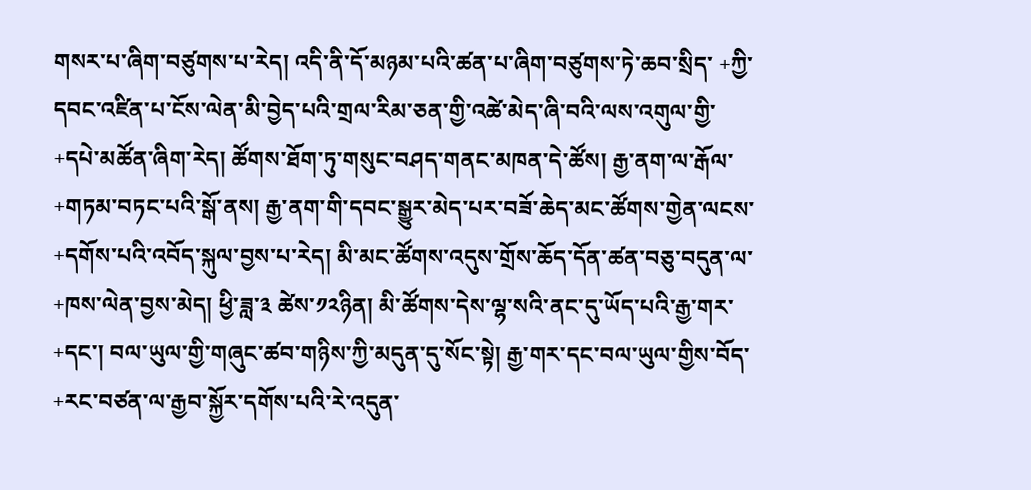གསར་པ་ཞིག་བཙུགས་པ་རེད། འདི་ནི་དོ་མཉམ་པའི་ཚན་པ་ཞིག་བཙུགས་ཏེ་ཆབ་སྲིད་ +ཀྱི་དབང་འཛིན་པ་ངོས་ལེན་མི་བྱེད་པའི་གྲལ་རིམ་ཅན་གྱི་འཚེ་མེད་ཞི་བའི་ལས་འགུལ་གྱི་ +དཔེ་མཚོན་ཞིག་རེད། ཚོགས་ཐོག་ཏུ་གསུང་བཤད་གནང་མཁན་དེ་ཚོས། རྒྱ་ནག་ལ་རྒོལ་ +གཏམ་བཏང་པའི་སྒོ་ནས། རྒྱ་ནག་གི་དབང་སྒྱུར་མེད་པར་བཟོ་ཆེད་མང་ཚོགས་གྱེན་ལངས་ +དགོས་པའི་འབོད་སྐུལ་བྱས་པ་རེད། མི་མང་ཚོགས་འདུས་གྲོས་ཆོད་དོན་ཚན་བཅུ་བདུན་ལ་ +ཁས་ལེན་བྱས་མེད། ཕྱི་ཟླ་༣ ཚེས་༡༢ཉིན། མི་ཚོགས་དེས་ལྷ་སའི་ནང་དུ་ཡོད་པའི་རྒྱ་གར་ +དང་། བལ་ཡུལ་གྱི་གཞུང་ཚབ་གཉིས་ཀྱི་མདུན་དུ་སོང་སྟེ། རྒྱ་གར་དང་བལ་ཡུལ་གྱིས་བོད་ +རང་བཙན་ལ་རྒྱབ་སྐྱོར་དགོས་པའི་རེ་འདུན་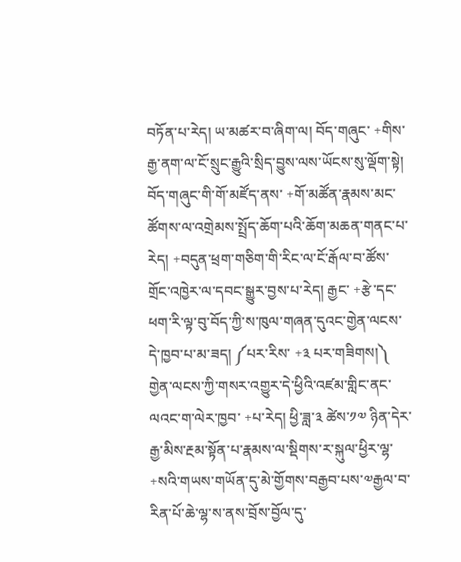བཏོན་པ་རེད། ཡ་མཚར་བ་ཞིག་ལ། བོད་གཞུང་ +གིས་རྒྱ་ནག་ལ་ངོ་སྲུང་རྒྱུའི་སྲིད་བྱུས་ལས་ཡོངས་སུ་ལྡོག་སྟེ། བོད་གཞུང་གི་གོ་མཛོད་ནས་ +གོ་མཚོན་རྣམས་མང་ཚོགས་ལ་འགྲེམས་སྤྲོད་ཆོག་པའི་ཆོག་མཆན་གནང་པ་རེད། +བདུན་ཕྲག་གཅིག་གི་རིང་ལ་ངོ་རྒོལ་བ་ཚོས་གྲོང་འཁྱེར་ལ་དབང་སྒྱུར་བྱས་པ་རེད། རྒྱང་ +རྩེ་དང་ཕག་རི་ལྟ་བུ་བོད་ཀྱི་ས་ཁུལ་གཞན་དུའང་གྱེན་ལངས་དེ་ཁྱབ་པ་མ་ཟད། ༼པར་རིས་ +༣ པར་གཟིགས།༽ གྱེན་ལངས་ཀྱི་གསར་འགྱུར་དེ་ཕྱིའི་འཛམ་གླིང་ནང་ལའང་ག་ལེར་ཁྱབ་ +པ་རེད། ཕྱི་ཟླ་༣ ཚེས་༡༧ ཉིན་དེར་རྒྱ་མིས་རྔམ་སྟོན་པ་རྣམས་ལ་སྡིགས་ར་སྐུལ་ཕྱིར་ལྷ་ +སའི་གཡས་གཡོན་དུ་མེ་གྱོགས་བརྒྱབ་པས་༧རྒྱལ་བ་རིན་པོ་ཆེ་ལྷ་ས་ནས་བྲོས་བྱོལ་དུ་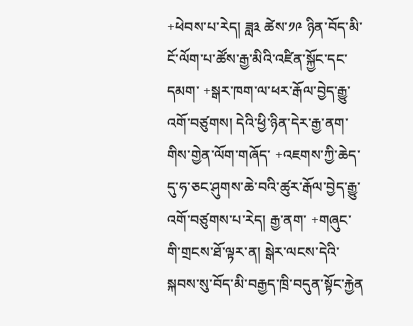+ཕེབས་པ་རེད། ཟླ༣ ཚེས་༡༩ ཉིན་བོད་མི་ངོ་ལོག་པ་ཚོས་རྒྱ་མིའི་འཛིན་སྐྱོང་དང་དམག་ +སྒར་ཁག་ལ་ཕར་རྒོལ་བྱེད་རྒྱུ་འགོ་བཙུགས། དེའི་ཕྱི་ཉིན་དེར་རྒྱ་ནག་གིས་གྱེན་ལོག་གཞོད་ +འཇགས་ཀྱི་ཆེད་དུ་ཧ་ཅང་ཤུགས་ཆེ་བའི་ཚུར་རྒོལ་བྱེད་རྒྱུ་འགོ་བཙུགས་པ་རེད། རྒྱ་ནག་ +གཞུང་གི་གྲངས་ཐོ་ལྟར་ན། སྒེར་ལངས་དེའི་སྐབས་སུ་བོད་མི་བརྒྱད་ཁྲི་བདུན་སྟོང་རྐྱེན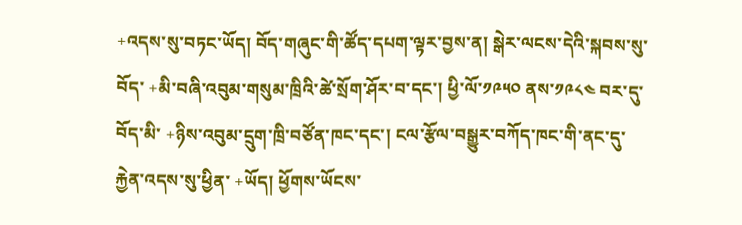+འདས་སུ་བཏང་ཡོད། བོད་གཞུང་གི་ཚོད་དཔག་ལྟར་བྱས་ན། སྒེར་ལངས་དེའི་སྐབས་སུ་བོད་ +མི་བཞི་འབུམ་གསུམ་ཁྲིའི་ཚེ་སྲོག་ཤོར་བ་དང་། ཕྱི་ལོ་༡༩༥༠ ནས་༡༩༨༤ བར་དུ་བོད་མི་ +ཉིས་འབུམ་དྲུག་ཁྲི་བཙོན་ཁང་དང་། ངལ་རྩོལ་བསྒྱུར་བཀོད་ཁང་གི་ནང་དུ་རྐྱེན་འདས་སུ་ཕྱིན་ +ཡོད། ཕྱོགས་ཡོངས་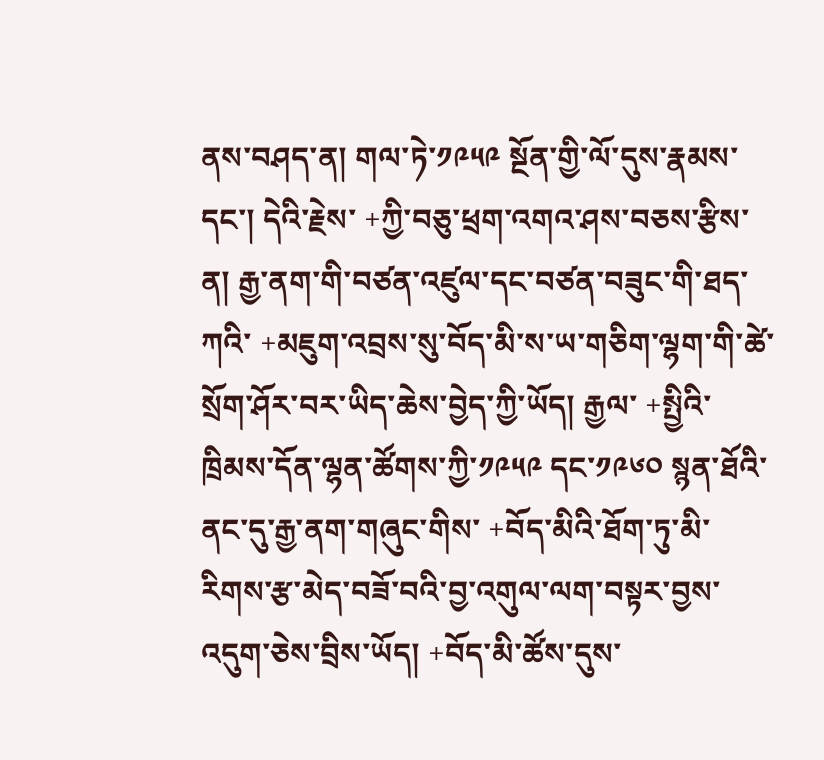ནས་བཤད་ན། གལ་ཏེ་༡༩༥༩ སྔོན་གྱི་ལོ་དུས་རྣམས་དང་། དེའི་རྗེས་ +ཀྱི་བཅུ་ཕྲག་འགའ་ཤས་བཅས་རྩིས་ན། རྒྱ་ནག་གི་བཙན་འཛུལ་དང་བཙན་བཟུང་གི་ཐད་ཀའི་ +མཇུག་འབྲས་སུ་བོད་མི་ས་ཡ་གཅིག་ལྷག་གི་ཚེ་སྲོག་ཤོར་བར་ཡིད་ཆེས་བྱེད་ཀྱི་ཡོད། རྒྱལ་ +སྤྱིའི་ཁྲིམས་དོན་ལྷན་ཚོགས་ཀྱི་༡༩༥༩ དང་༡༩༦༠ སྙན་ཐོའི་ནང་དུ་རྒྱ་ནག་གཞུང་གིས་ +བོད་མིའི་ཐོག་ཏུ་མི་རིགས་རྩ་མེད་བཟོ་བའི་བྱ་འགུལ་ལག་བསྟར་བྱས་འདུག་ཅེས་བྲིས་ཡོད། +བོད་མི་ཚོས་དུས་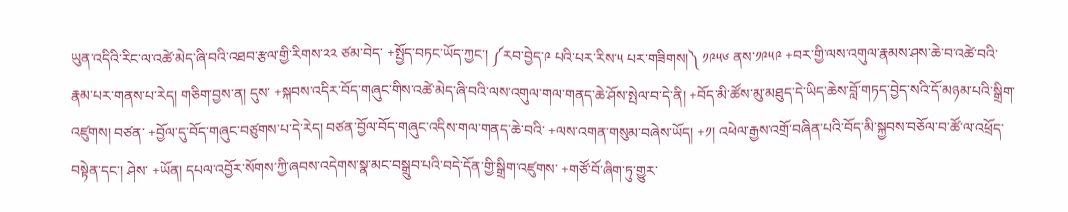ཡུན་འདིའི་རིང་ལ་འཚེ་མེད་ཞི་བའི་འཐབ་རྩལ་གྱི་རིགས་༢༢ ཙམ་བེད་ +སྤྱོད་བཏང་ཡོད་ཀྱང་། ༼རབ་བྱེད་༩ པའི་པར་རིས་༥ པར་གཟིགས།༽ ༡༩༥༦ ནས་༡༩༥༩ +བར་གྱི་ལས་འགུལ་རྣམས་ཤས་ཆེ་བ་འཚེ་བའི་རྣམ་པར་གནས་པ་རེད། གཅིག་བྱས་ན། དུས་ +སྐབས་འདིར་བོད་གཞུང་གིས་འཚེ་མེད་ཞི་བའི་ལས་འགུལ་གལ་གནད་ཆེ་ཤོས་སྤེལ་བ་དེ་ནི། +བོད་མི་ཚོས་མུ་མཐུད་དེ་ཡིད་ཆེས་བློ་གཏད་བྱེད་སའི་དོ་མཉམ་པའི་སྒྲིག་འཛུགས། བཙན་ +བྱོལ་དུ་བོད་གཞུང་བཙུགས་པ་དེ་རེད། བཙན་བྱོལ་བོད་གཞུང་འདིས་གལ་གནད་ཆེ་བའི་ +ལས་འགན་གསུམ་བཞེས་ཡོད། +༡། འཕེལ་རྒྱས་འགྲོ་བཞིན་པའི་བོད་མི་སྐྱབས་བཅོལ་བ་ཚོ་ལ་འཕྲོད་བསྟེན་དང་། ཤེས་ +ཡོན། དཔལ་འབྱོར་སོགས་ཀྱི་ཞབས་འདེགས་སྣ་མང་བསྒྲུབ་པའི་བདེ་དོན་གྱི་སྒྲིག་འཛུགས་ +གཙོ་བོ་ཞིག་ཏུ་གྱུར་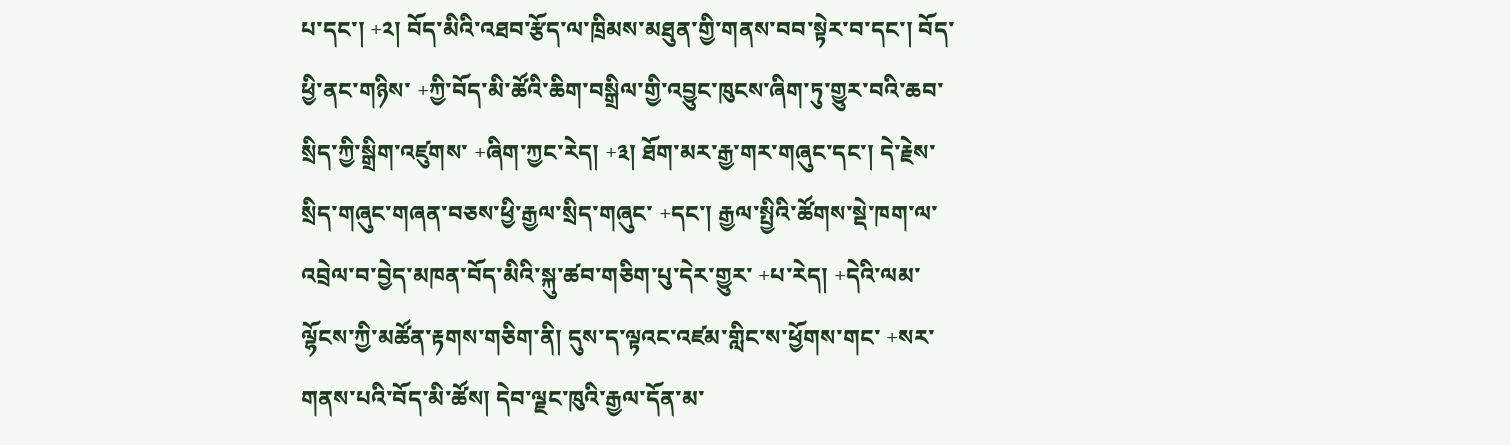པ་དང་། +༢། བོད་མིའི་འཐབ་རྩོད་ལ་ཁྲིམས་མཐུན་གྱི་གནས་བབ་སྟེར་བ་དང་། བོད་ཕྱི་ནང་གཉིས་ +ཀྱི་བོད་མི་ཚོའི་ཆིག་བསྒྲིལ་གྱི་འབྱུང་ཁུངས་ཞིག་ཏུ་གྱུར་བའི་ཆབ་སྲིད་ཀྱི་སྒྲིག་འཛུགས་ +ཞིག་ཀྱང་རེད། +༣། ཐོག་མར་རྒྱ་གར་གཞུང་དང་། དེ་རྗེས་སྲིད་གཞུང་གཞན་བཅས་ཕྱི་རྒྱལ་སྲིད་གཞུང་ +དང་། རྒྱལ་སྤྱིའི་ཚོགས་སྡེ་ཁག་ལ་འབྲེལ་བ་བྱེད་མཁན་བོད་མིའི་སྐུ་ཚབ་གཅིག་པུ་དེར་གྱུར་ +པ་རེད། +དེའི་ལམ་ལྷོངས་ཀྱི་མཚོན་རྟགས་གཅིག་ནི། དུས་ད་ལྟའང་འཛམ་གླིང་ས་ཕྱོགས་གང་ +སར་གནས་པའི་བོད་མི་ཚོས། དེབ་ལྗང་ཁུའི་རྒྱལ་དོན་མ་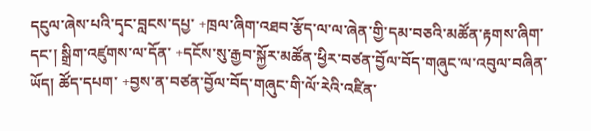དངུལ་ཞེས་པའི་དྭང་བླངས་དཔྱ་ +ཁྲལ་ཞིག་འཐབ་རྩོད་ལ་ལ་ཞེན་གྱི་དམ་བཅའི་མཚོན་རྟགས་ཞིག་དང་། སྒྲིག་འཛུགས་ལ་དོན་ +དངོས་སུ་རྒྱབ་སྐྱོར་མཚོན་ཕྱིར་བཙན་བྱོལ་བོད་གཞུང་ལ་འབུལ་བཞིན་ཡོད། ཚོད་དཔག་ +བྱས་ན་བཙན་བྱོལ་བོད་གཞུང་གི་ལོ་རེའི་འཛིན་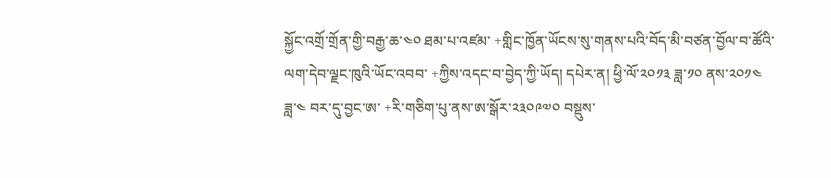སྐྱོང་འགྲོ་གྲོན་གྱི་བརྒྱ་ཆ་༤༠ ཐམ་པ་འཛམ་ +གླིང་ཁྱོན་ཡོངས་སུ་གནས་པའི་བོད་མི་བཙན་བྱོལ་བ་ཚོའི་ལག་དེབ་ལྗང་ཁུའི་ཡོང་འབབ་ +ཀྱིས་འདང་བ་བྱེད་ཀྱི་ཡོད། དཔེར་ན། ཕྱི་ལོ་༢༠༡༣ ཟླ་༡༠ ནས་༢༠༡༤ ཟླ་༤ བར་དུ་བྱང་ཨ་ +རི་གཅིག་པུ་ནས་ཨ་སྒོར་༢༣༠༩༧༠ བསྡུས་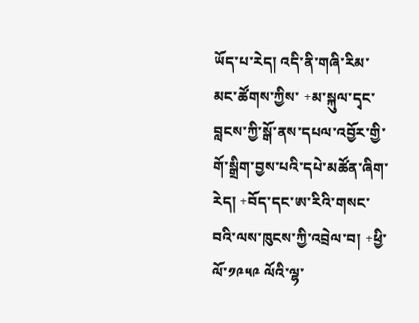ཡོད་པ་རེད། འདི་ནི་གཞི་རིམ་མང་ཚོགས་ཀྱིས་ +མ་སྐུལ་དྭང་བླངས་ཀྱི་སྒོ་ནས་དཔལ་འབྱོར་གྱི་གོ་སྒྲིག་བྱས་པའི་དཔེ་མཚོན་ཞིག་རེད། +བོད་དང་ཨ་རིའི་གསང་བའི་ལས་ཁུངས་ཀྱི་འབྲེལ་བ། +ཕྱི་ལོ་༡༩༥༩ ལོའི་ལྷ་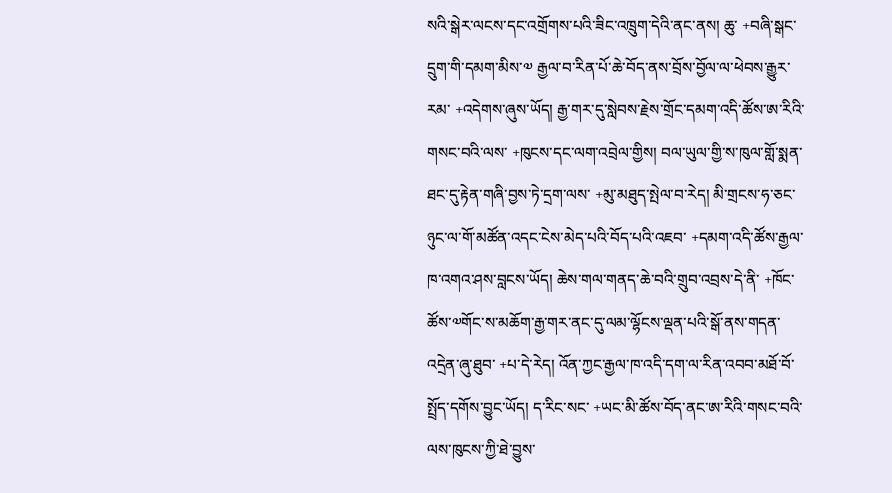སའི་སྒེར་ལངས་དང་འགྲོགས་པའི་ཟིང་འཁྲུག་དེའི་ནང་ནས། ཆུ་ +བཞི་སྒང་དྲུག་གི་དམག་མིས་༧ རྒྱལ་བ་རིན་པོ་ཆེ་བོད་ནས་བྲོས་བྱོལ་ལ་ཕེབས་རྒྱུར་རམ་ +འདེགས་ཞུས་ཡོད། རྒྱ་གར་དུ་སླེབས་རྗེས་གྲོང་དམག་འདི་ཚོས་ཨ་རིའི་གསང་བའི་ལས་ +ཁུངས་དང་ལག་འབྲེལ་གྱིས། བལ་ཡུལ་གྱི་ས་ཁུལ་གློ་སྨན་ཐང་དུ་རྟེན་གཞི་བྱས་ཏེ་དྲག་ལས་ +མུ་མཐུད་སྤེལ་བ་རེད། མི་གྲངས་ཧ་ཅང་ཉུང་ལ་གོ་མཚོན་འདང་ངེས་མེད་པའི་བོད་པའི་འཇབ་ +དམག་འདི་ཚོས་རྒྱལ་ཁ་འགའ་ཤས་བླངས་ཡོད། ཆེས་གལ་གནད་ཆེ་བའི་གྲུབ་འབྲས་དེ་ནི་ +ཁོང་ཚོས་༧གོང་ས་མཆོག་རྒྱ་གར་ནང་དུ་ལམ་ལྷོངས་ལྡན་པའི་སྒོ་ནས་གདན་འདྲེན་ཞུ་ཐུབ་ +པ་དེ་རེད། འོན་ཀྱང་རྒྱལ་ཁ་འདི་དག་ལ་རིན་འབབ་མཐོ་བོ་སྤྲོད་དགོས་བྱུང་ཡོད། ད་རིང་སང་ +ཡང་མི་ཚོས་བོད་ནང་ཨ་རིའི་གསང་བའི་ལས་ཁུངས་ཀྱི་ཐེ་བྱུས་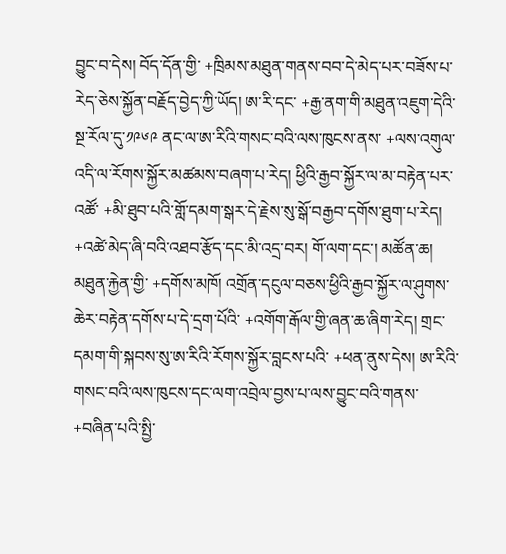བྱུང་བ་དེས། བོད་དོན་གྱི་ +ཁྲིམས་མཐུན་གནས་བབ་དེ་མེད་པར་བཟོས་པ་རེད་ཅེས་སྐྱོན་བརྗོད་བྱེད་ཀྱི་ཡོད། ཨ་རི་དང་ +རྒྱ་ནག་གི་མཐུན་འཇུག་དེའི་སྔ་རོལ་དུ་༡༩༦༩ ནང་ལ་ཨ་རིའི་གསང་བའི་ལས་ཁུངས་ནས་ +ལས་འགུལ་འདི་ལ་རོགས་སྐྱོར་མཚམས་བཞག་པ་རེད། ཕྱིའི་རྒྱབ་སྐྱོར་ལ་མ་བརྟེན་པར་འཚོ་ +མི་ཐུབ་པའི་གློ་དམག་སྒར་དེ་རྗེས་སུ་སྒོ་བརྒྱབ་དགོས་ཐུག་པ་རེད། +འཚེ་མེད་ཞི་བའི་འཐབ་རྩོད་དང་མི་འདྲ་བར། གོ་ལག་དང་། མཚོན་ཆ། མཐུན་རྐྱེན་གྱི་ +དགོས་མཁོ། འགྲོན་དངུལ་བཅས་ཕྱིའི་རྒྱབ་སྐྱོར་ལ་ཤུགས་ཆེར་བརྟེན་དགོས་པ་དེ་དྲག་པོའི་ +འགོག་རྒོལ་གྱི་ཞན་ཆ་ཞིག་རེད། གྲང་དམག་གི་སྐབས་སུ་ཨ་རིའི་རོགས་སྐྱོར་བླངས་པའི་ +ཕན་ནུས་དེས། ཨ་རིའི་གསང་བའི་ལས་ཁུངས་དང་ལག་འབྲེལ་བྱས་པ་ལས་བྱུང་བའི་གནས་ +བཞིན་པའི་སྤྱི་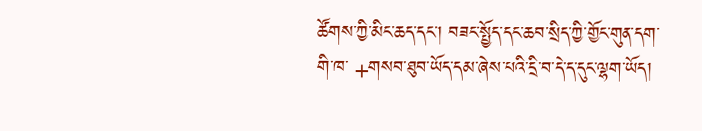ཚོགས་ཀྱི་མིང་ཆད་དང་། བཟང་སྤྱོད་དང་ཆབ་སྲིད་ཀྱི་གྱོང་གུན་དག་གི་ཁ་ +གསབ་ཐུབ་ཡོད་དམ་ཞེས་པའི་དྲི་བ་དེ་ད་དུང་ལྷག་ཡོད།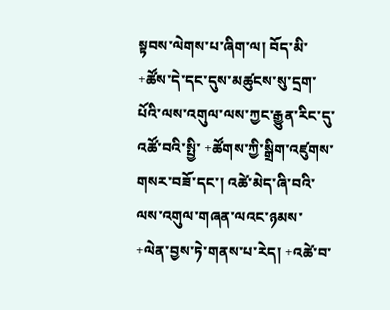སྟབས་ལེགས་པ་ཞིག་ལ། བོད་མི་ +ཚོས་དེ་དང་དུས་མཚུངས་སུ་དྲག་པོའི་ལས་འགུལ་ལས་ཀྱང་རྒྱུན་རིང་དུ་འཚོ་བའི་སྤྱི་ +ཚོགས་ཀྱི་སྒྲིག་འཛུགས་གསར་བཟོ་དང་། འཚེ་མེད་ཞི་བའི་ལས་འགུལ་གཞན་ལའང་ཉམས་ +ལེན་བྱས་ཏེ་གནས་པ་རེད། +འཚེ་བ་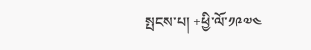སྤངས་པ། +ཕྱི་ལོ་༡༩༧༤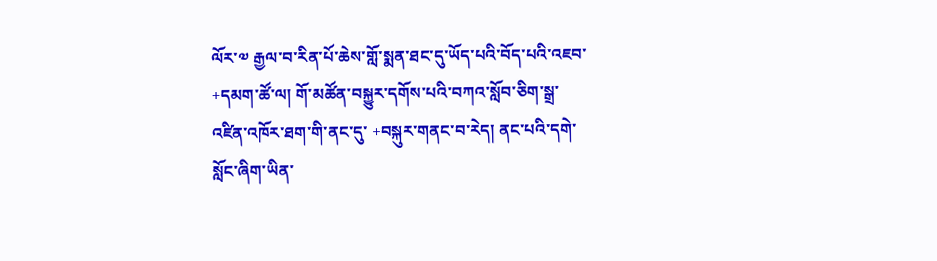ལོར་༧ རྒྱལ་བ་རིན་པོ་ཆེས་གློ་སྨན་ཐང་དུ་ཡོད་པའི་བོད་པའི་འཇབ་ +དམག་ཚོ་ལ། གོ་མཚོན་བསྐྱུར་དགོས་པའི་བཀའ་སློབ་ཅིག་སྒྲ་འཛིན་འཁོར་ཐག་གི་ནང་དུ་ +བསྐུར་གནང་བ་རེད། ནང་པའི་དགེ་སློང་ཞིག་ཡིན་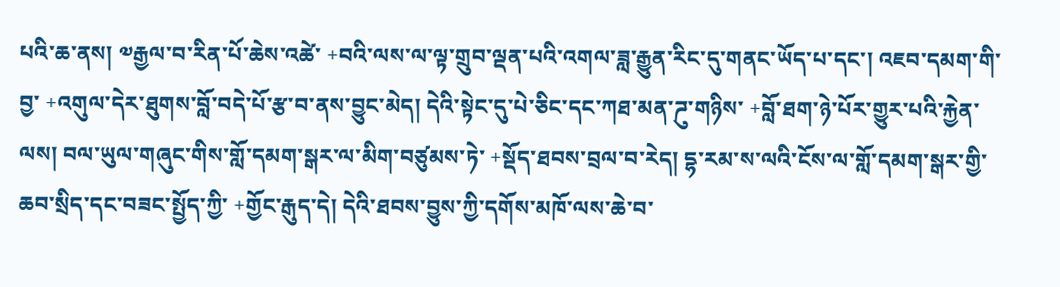པའི་ཆ་ནས། ༧རྒྱལ་བ་རིན་པོ་ཆེས་འཚེ་ +བའི་ལས་ལ་ལྟ་གྲུབ་ལྡན་པའི་འགལ་ཟླ་རྒྱུན་རིང་དུ་གནང་ཡོད་པ་དང་། འཇབ་དམག་གི་བྱ་ +འགུལ་དེར་ཐུགས་བློ་བདེ་པོ་རྩ་བ་ནས་བྱུང་མེད། དེའི་སྟེང་དུ་པེ་ཅིང་དང་ཀཐ་མན་ཌུ་གཉིས་ +བློ་ཐག་ཉེ་པོར་གྱུར་པའི་རྐྱེན་ལས། བལ་ཡུལ་གཞུང་གིས་གློ་དམག་སྒར་ལ་མིག་བཙུམས་ཏེ་ +སྡོད་ཐབས་བྲལ་བ་རེད། དྷ་རམ་ས་ལའི་ངོས་ལ་གློ་དམག་སྒར་གྱི་ཆབ་སྲིད་དང་བཟང་སྤྱོད་ཀྱི་ +གྱོང་རྒུད་དེ། དེའི་ཐབས་བྱུས་ཀྱི་དགོས་མཁོ་ལས་ཆེ་བ་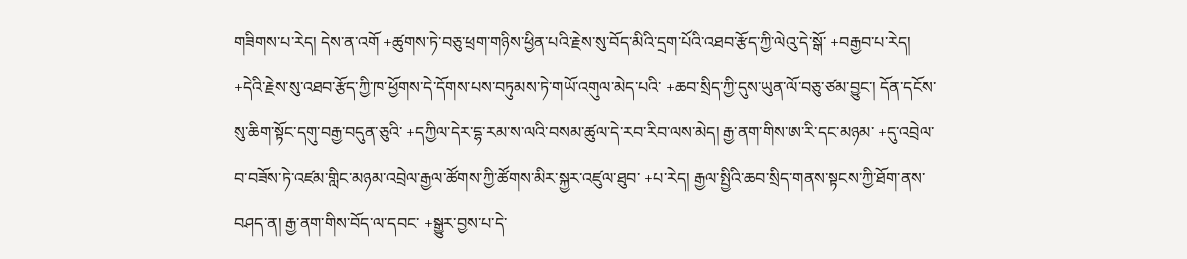གཟིགས་པ་རེད། དེས་ན་འགོ +ཚུགས་ཏེ་བཅུ་ཕྲག་གཉིས་ཕྱིན་པའི་རྗེས་སུ་བོད་མིའི་དྲག་པོའི་འཐབ་རྩོད་ཀྱི་ལེའུ་དེ་སྒོ་ +བརྒྱབ་པ་རེད། +དེའི་རྗེས་སུ་འཐབ་རྩོད་ཀྱི་ཁ་ཕྱོགས་དེ་དོགས་པས་བཏུམས་ཏེ་གཡོ་འགུལ་མེད་པའི་ +ཆབ་སྲིད་ཀྱི་དུས་ཡུན་ལོ་བཅུ་ཙམ་བྱུང་། དོན་དངོས་སུ་ཆིག་སྟོང་དགུ་བརྒྱ་བདུན་ཅུའི་ +དཀྱིལ་དེར་དྷ་རམ་ས་ལའི་བསམ་ཚུལ་དེ་རབ་རིབ་ལས་མེད། རྒྱ་ནག་གིས་ཨ་རི་དང་མཉམ་ +དུ་འབྲེལ་བ་བཟོས་ཏེ་འཛམ་གླིང་མཉམ་འབྲེལ་རྒྱལ་ཚོགས་ཀྱི་ཚོགས་མིར་སྐྱར་འཛུལ་ཐུབ་ +པ་རེད། རྒྱལ་སྤྱིའི་ཆབ་སྲིད་གནས་སྟངས་ཀྱི་ཐོག་ནས་བཤད་ན། རྒྱ་ནག་གིས་བོད་ལ་དབང་ +སྒྱུར་བྱས་པ་དེ་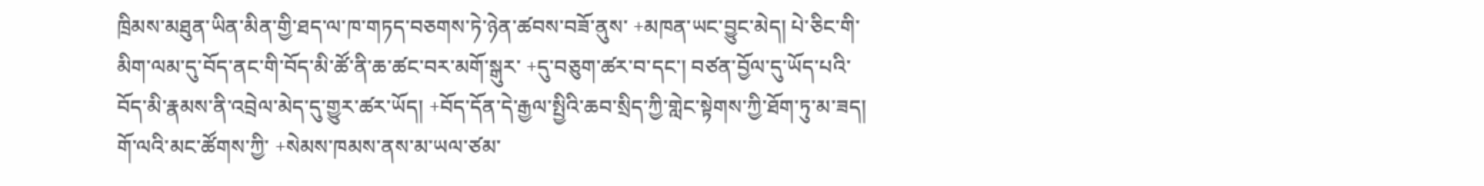ཁྲིམས་མཐུན་ཡིན་མིན་གྱི་ཐད་ལ་ཁ་གཏད་བཅགས་ཏེ་ཉེན་ཚབས་བཟོ་ནུས་ +མཁན་ཡང་བྱུང་མེད། པེ་ཅིང་གི་མིག་ལམ་དུ་བོད་ནང་གི་བོད་མི་ཚོ་ནི་ཆ་ཚང་བར་མགོ་སྒུར་ +དུ་བཅུག་ཚར་བ་དང་། བཙན་བྱོལ་དུ་ཡོད་པའི་བོད་མི་རྣམས་ནི་འབྲེལ་མེད་དུ་གྱུར་ཚར་ཡོད། +བོད་དོན་དེ་རྒྱལ་སྤྱིའི་ཆབ་སྲིད་ཀྱི་གླེང་སྟེགས་ཀྱི་ཐོག་ཏུ་མ་ཟད། གོ་ལའི་མང་ཚོགས་ཀྱི་ +སེམས་ཁམས་ནས་མ་ཡལ་ཙམ་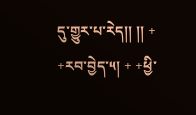དུ་གྱུར་པ་རེད།། །། + +རབ་བྱེད་༥། + +ཕྱི་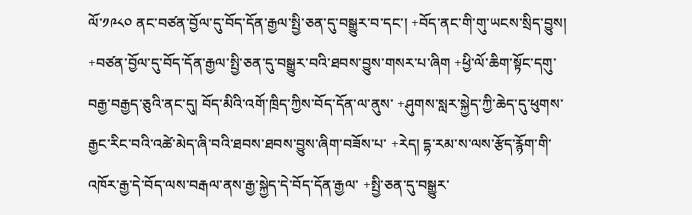ལོ་༡༩༨༠ ནང་བཙན་བྱོལ་དུ་བོད་དོན་རྒྱལ་སྤྱི་ཅན་དུ་བསྒྱུར་བ་དང་། +བོད་ནང་གི་གུ་ཡངས་སྲིད་བྱུས། +བཙན་བྱོལ་དུ་བོད་དོན་རྒྱལ་སྤྱི་ཅན་དུ་བསྒྱུར་བའི་ཐབས་བྱུས་གསར་པ་ཞིག +ཕྱི་ལོ་ཆིག་སྟོང་དགུ་བརྒྱ་བརྒྱད་ཅུའི་ནང་དུ། བོད་མིའི་འགོ་ཁྲིད་ཀྱིས་བོད་དོན་ལ་ནུས་ +ཤུགས་སླར་སྐྱེད་ཀྱི་ཆེད་དུ་ཕུགས་རྒྱང་རིང་བའི་འཚེ་མེད་ཞི་བའི་ཐབས་ཐབས་བྱུས་ཞིག་བཟོས་པ་ +རེད། དྷ་རམ་ས་ལས་རྩོད་རྙོག་གི་འཁོར་རྒྱ་དེ་བོད་ལས་བརྒལ་ནས་རྒྱ་སྐྱེད་དེ་བོད་དོན་རྒྱལ་ +སྤྱི་ཅན་དུ་བསྒྱུར་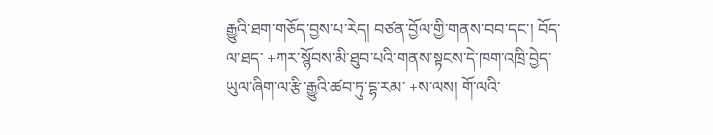རྒྱུའི་ཐག་གཅོད་བྱས་པ་རེད། བཙན་བྱོལ་གྱི་གནས་བབ་དང་། བོད་ལ་ཐད་ +ཀར་སྙོབས་མི་ཐུབ་པའི་གནས་སྟངས་དེ་ཁག་འཁྲི་བྱེད་ཡུལ་ཞིག་ལ་རྩི་རྒྱུའི་ཚབ་ཏུ་དྷ་རམ་ +ས་ལས། གོ་ལའི་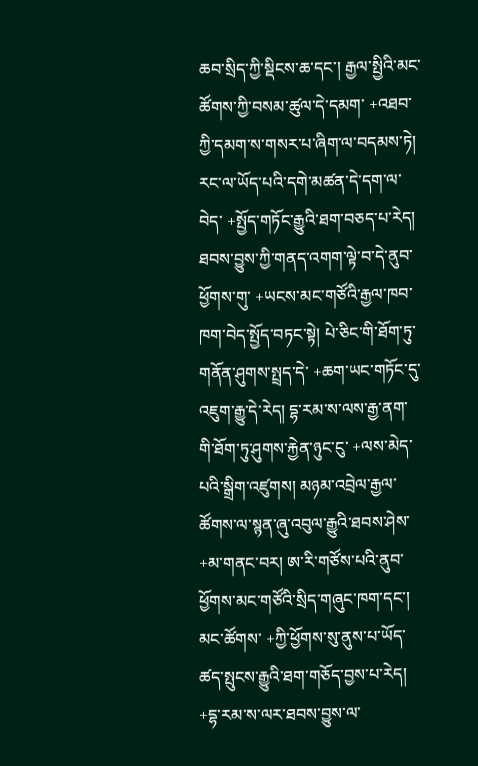ཆབ་སྲིད་ཀྱི་སྡིངས་ཆ་དང་། རྒྱལ་སྤྱིའི་མང་ཚོགས་ཀྱི་བསམ་ཚུལ་དེ་དམག་ +འཐབ་ཀྱི་དམག་ས་གསར་པ་ཞིག་ལ་བདམས་ཏེ། རང་ལ་ཡོད་པའི་དགེ་མཚན་དེ་དག་ལ་བེད་ +སྤྱོད་གཏོང་རྒྱུའི་ཐག་བཅད་པ་རེད། ཐབས་བྱུས་ཀྱི་གནད་འགག་ལྟེ་བ་དེ་ནུབ་ཕྱོགས་གུ་ +ཡངས་མང་གཙོའི་རྒྱལ་ཁབ་ཁག་བེད་སྤྱོད་བཏང་སྟེ། པེ་ཅིང་གི་ཐོག་ཏུ་གནོན་ཤུགས་སྤྲད་དེ་ +ཆག་ཡང་གཏོང་དུ་འཇུག་རྒྱུ་དེ་རེད། དྷ་རམ་ས་ལས་རྒྱ་ནག་གི་ཐོག་ཏུ་ཤུགས་རྐྱེན་ཉུང་ངུ་ +ལས་མེད་པའི་སྒྲིག་འཛུགས། མཉམ་འབྲེལ་རྒྱལ་ཚོགས་ལ་སྙན་ཞུ་འབུལ་རྒྱུའི་ཐབས་ཤེས་ +མ་གནང་བར། ཨ་རི་གཙོས་པའི་ནུབ་ཕྱོགས་མང་གཙོའི་སྲིད་གཞུང་ཁག་དང་། མང་ཚོགས་ +ཀྱི་ཕྱོགས་སུ་ནུས་པ་ཡོད་ཚད་སྤུངས་རྒྱུའི་ཐག་གཅོད་བྱས་པ་རེད། +དྷ་རམ་ས་ལར་ཐབས་བྱུས་ལ་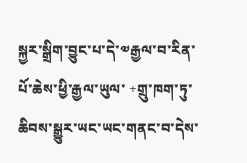སྐྱར་སྒྲིག་བྱུང་པ་དེ་༧རྒྱལ་བ་རིན་པོ་ཆེས་ཕྱི་རྒྱལ་ཡུལ་ +གྲུ་ཁག་ཏུ་ཆིབས་སྒྱུར་ཡང་ཡང་གནང་བ་དེས་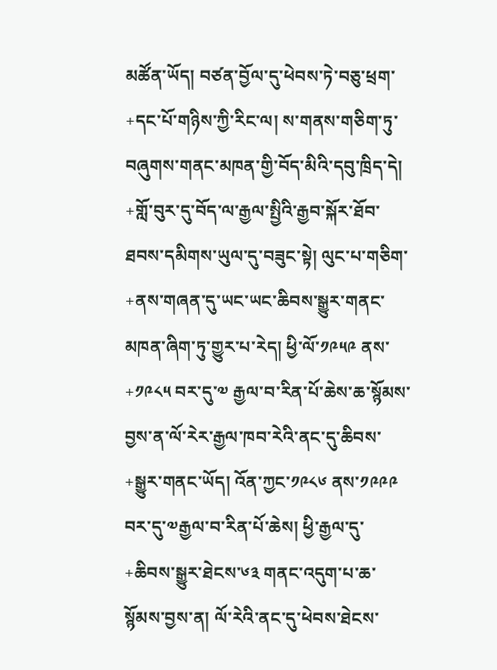མཚོན་ཡོད། བཙན་བྱོལ་དུ་ཕེབས་ཏེ་བཅུ་ཕྲག་ +དང་པོ་གཉིས་ཀྱི་རིང་ལ། ས་གནས་གཅིག་ཏུ་བཞུགས་གནང་མཁན་གྱི་བོད་མིའི་དབུ་ཁྲིད་དེ། +གློ་བུར་དུ་བོད་ལ་རྒྱལ་སྤྱིའི་རྒྱབ་སྐོར་ཐོབ་ཐབས་དམིགས་ཡུལ་དུ་བཟུང་སྟེ། ལུང་པ་གཅིག་ +ནས་གཞན་དུ་ཡང་ཡང་ཆིབས་སྒྱུར་གནང་མཁན་ཞིག་ཏུ་གྱུར་པ་རེད། ཕྱི་ལོ་༡༩༥༩ ནས་ +༡༩༨༥ བར་དུ་༧ རྒྱལ་བ་རིན་པོ་ཆེས་ཆ་སྙོམས་བྱས་ན་ལོ་རེར་རྒྱལ་ཁབ་རེའི་ནང་དུ་ཆིབས་ +སྒྱུར་གནང་ཡོད། འོན་ཀྱང་༡༩༨༦ ནས་༡༩༩༩ བར་དུ་༧རྒྱལ་བ་རིན་པོ་ཆེས། ཕྱི་རྒྱལ་དུ་ +ཆིབས་སྒྱུར་ཐེངས་༦༣ གནང་འདུག་པ་ཆ་སྙོམས་བྱས་ན། ལོ་རེའི་ནང་དུ་ཕེབས་ཐེངས་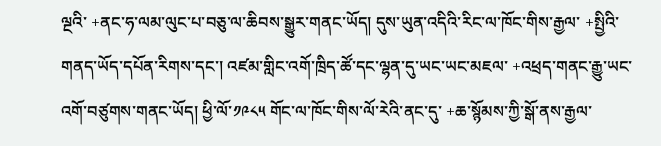ལྔའི་ +ནང་ཧ་ལམ་ལུང་པ་བཅུ་ལ་ཆིབས་སྒྱུར་གནང་ཡོད། དུས་ཡུན་འདིའི་རིང་ལ་ཁོང་གིས་རྒྱལ་ +སྤྱིའི་གནད་ཡོད་དཔོན་རིགས་དང་། འཛམ་གླིང་འགོ་ཁྲིད་ཚོ་དང་ལྷན་དུ་ཡང་ཡང་མཇལ་ +འཕྲད་གནང་རྒྱུ་ཡང་འགོ་བཙུགས་གནང་ཡོད། ཕྱི་ལོ་༡༩༨༥ གོང་ལ་ཁོང་གིས་ལོ་རེའི་ནང་དུ་ +ཆ་སྙོམས་ཀྱི་སྒོ་ནས་རྒྱལ་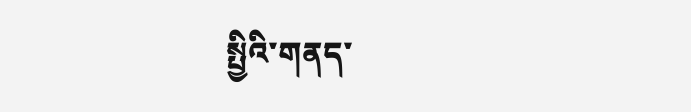སྤྱིའི་གནད་